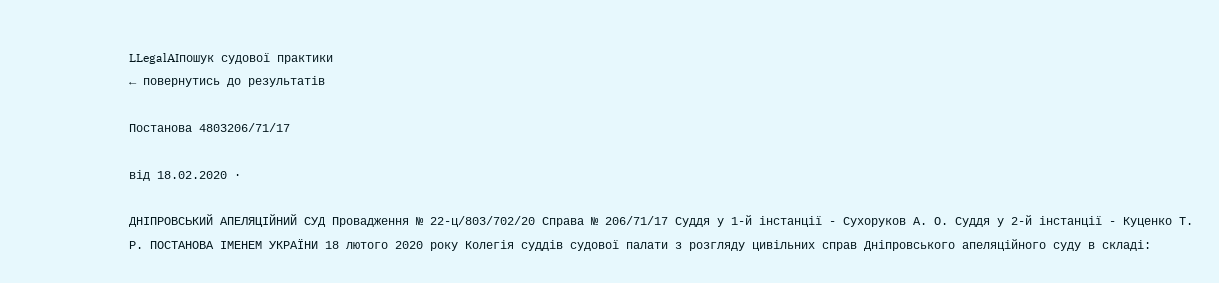LLegalAIпошук судової практики
← повернутись до результатів

Постанова 4803206/71/17

від 18.02.2020 ·

ДНІПРОВСЬКИЙ АПЕЛЯЦІЙНИЙ СУД Провадження № 22-ц/803/702/20 Справа № 206/71/17 Суддя у 1-й інстанції - Сухоруков А. О. Суддя у 2-й інстанції - Куценко Т. Р. ПОСТАНОВА ІМЕНЕМ УКРАЇНИ 18 лютого 2020 року Колегія суддів судової палати з розгляду цивільних справ Дніпровського апеляційного суду в складі: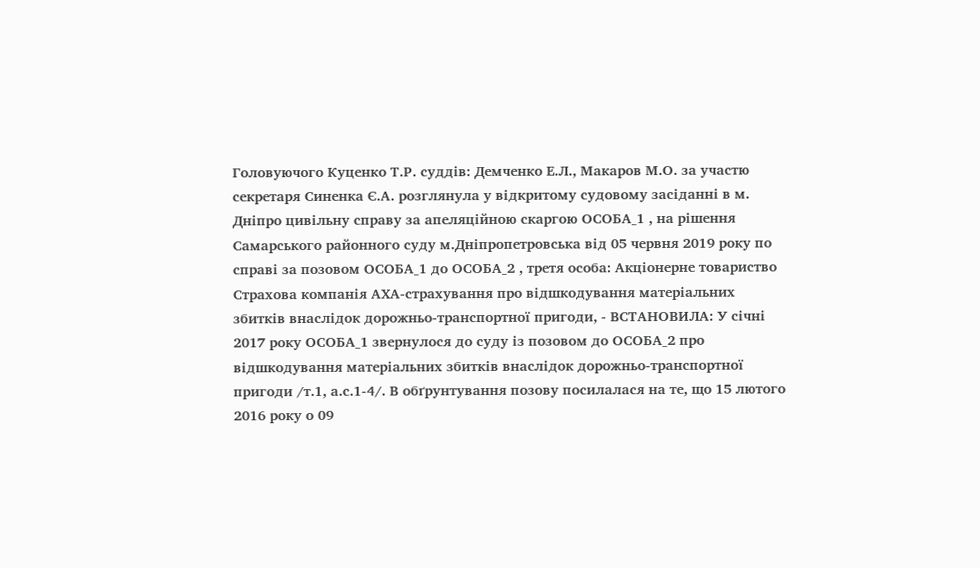Головуючого Куценко Т.Р. суддів: Демченко Е.Л., Макаров М.О. за участю секретаря Синенка Є.А. розглянула у відкритому судовому засіданні в м. Дніпро цивільну справу за апеляційною скаргою ОСОБА_1 , на рішення Самарського районного суду м.Дніпропетровська від 05 червня 2019 року по справі за позовом ОСОБА_1 до ОСОБА_2 , третя особа: Акціонерне товариство Страхова компанія АХА-страхування про відшкодування матеріальних збитків внаслідок дорожньо-транспортної пригоди, - ВСТАНОВИЛА: У січні 2017 року ОСОБА_1 звернулося до суду із позовом до ОСОБА_2 про відшкодування матеріальних збитків внаслідок дорожньо-транспортної пригоди /т.1, а.с.1-4/. В обґрунтування позову посилалася на те, що 15 лютого 2016 року о 09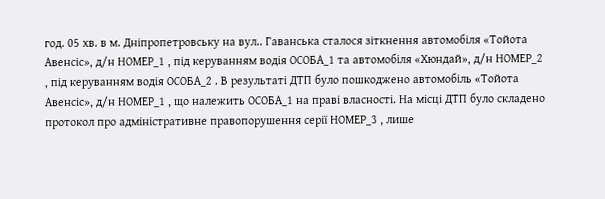год. 05 хв. в м. Дніпропетровську на вул.. Гаванська сталося зіткнення автомобіля «Тойота Авенсіс», д/н НОМЕР_1 , під керуванням водія ОСОБА_1 та автомобіля «Хюндай», д/н НОМЕР_2 , під керуванням водія ОСОБА_2 . В результаті ДТП було пошкоджено автомобіль «Тойота Авенсіс», д/н НОМЕР_1 , що належить ОСОБА_1 на праві власності. На місці ДТП було складено протокол про адміністративне правопорушення серії НОМЕР_3 , лише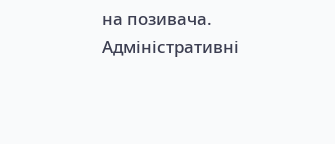на позивача. Адміністративні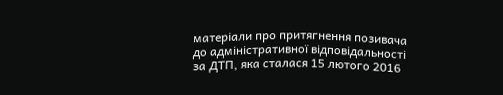матеріали про притягнення позивача до адміністративної відповідальності за ДТП, яка сталася 15 лютого 2016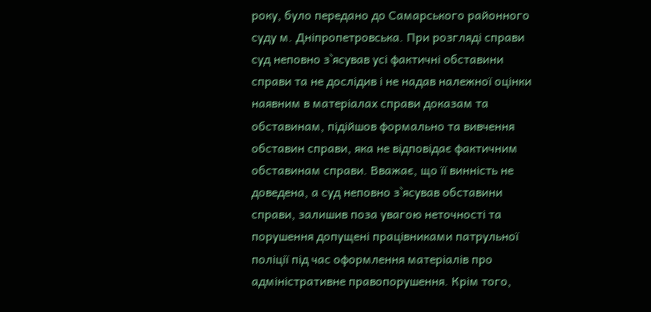року, було передано до Самарського районного суду м. Дніпропетровська. При розгляді справи суд неповно з`ясував усі фактичні обставини справи та не дослідив і не надав належної оцінки наявним в матеріалах справи доказам та обставинам, підійшов формально та вивчення обставин справи, яка не відповідає фактичним обставинам справи. Вважає, що її винність не доведена, а суд неповно з`ясував обставини справи, залишив поза увагою неточності та порушення допущені працівниками патрульної поліції під час оформлення матеріалів про адміністративне правопорушення. Крім того,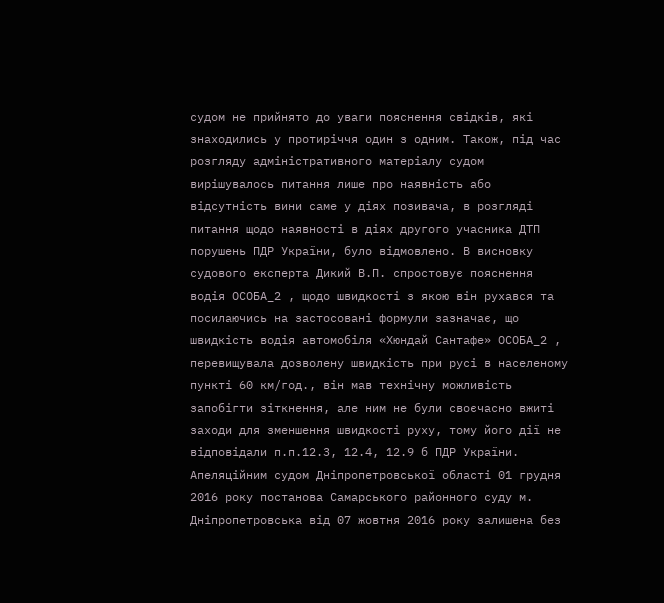судом не прийнято до уваги пояснення свідків, які знаходились у протиріччя один з одним. Також, під час розгляду адміністративного матеріалу судом вирішувалось питання лише про наявність або відсутність вини саме у діях позивача, в розгляді питання щодо наявності в діях другого учасника ДТП порушень ПДР України, було відмовлено. В висновку судового експерта Дикий В.П. спростовує пояснення водія ОСОБА_2 , щодо швидкості з якою він рухався та посилаючись на застосовані формули зазначає, що швидкість водія автомобіля «Хюндай Сантафе» ОСОБА_2 , перевищувала дозволену швидкість при русі в населеному пункті 60 км/год., він мав технічну можливість запобігти зіткнення, але ним не були своєчасно вжиті заходи для зменшення швидкості руху, тому його дії не відповідали п.п.12.3, 12.4, 12.9 б ПДР України. Апеляційним судом Дніпропетровської області 01 грудня 2016 року постанова Самарського районного суду м. Дніпропетровська від 07 жовтня 2016 року залишена без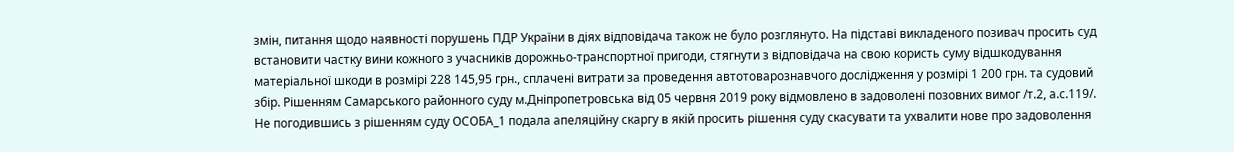змін, питання щодо наявності порушень ПДР України в діях відповідача також не було розглянуто. На підставі викладеного позивач просить суд встановити частку вини кожного з учасників дорожньо-транспортної пригоди, стягнути з відповідача на свою користь суму відшкодування матеріальної шкоди в розмірі 228 145,95 грн., сплачені витрати за проведення автотоварознавчого дослідження у розмірі 1 200 грн. та судовий збір. Рішенням Самарського районного суду м.Дніпропетровська від 05 червня 2019 року відмовлено в задоволені позовних вимог /т.2, а.с.119/. Не погодившись з рішенням суду ОСОБА_1 подала апеляційну скаргу в якій просить рішення суду скасувати та ухвалити нове про задоволення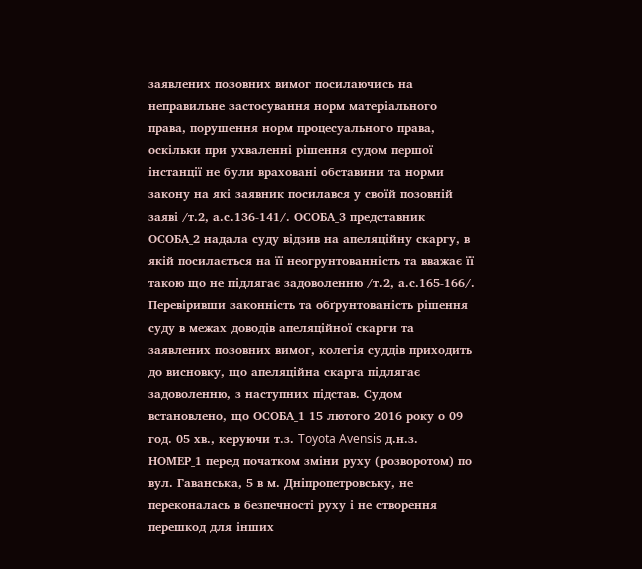заявлених позовних вимог посилаючись на неправильне застосування норм матеріального права, порушення норм процесуального права, оскільки при ухваленні рішення судом першої інстанції не були враховані обставини та норми закону на які заявник посилався у своїй позовній заяві /т.2, а.с.136-141/. ОСОБА_3 представник ОСОБА_2 надала суду відзив на апеляційну скаргу, в якій посилається на її неогрунтованність та вважає її такою що не підлягає задоволенню /т.2, а.с.165-166/. Перевіривши законність та обґрунтованість рішення суду в межах доводів апеляційної скарги та заявлених позовних вимог, колегія суддів приходить до висновку, що апеляційна скарга підлягає задоволенню, з наступних підстав. Судом встановлено, що ОСОБА_1 15 лютого 2016 року о 09 год. 05 хв., керуючи т.з. Toyota Avensis д.н.з. НОМЕР_1 перед початком зміни руху (розворотом) по вул. Гаванська, 5 в м. Дніпропетровську, не переконалась в безпечності руху і не створення перешкод для інших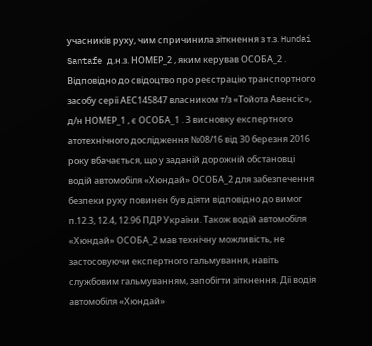учасників руху, чим спричинила зіткнення з т.з. Hundai Santafe д.н.з. НОМЕР_2 , яким керував ОСОБА_2 . Відповідно до свідоцтво про реєстрацію транспортного засобу серії АЕС145847 власником т/з «Тойота Авенсіс», д/н НОМЕР_1 , є ОСОБА_1 . З висновку експертного атотехнічного дослідження №08/16 від 30 березня 2016 року вбачається, що у заданій дорожній обстановці водій автомобіля «Хюндай» ОСОБА_2 для забезпечення безпеки руху повинен був діяти відповідно до вимог п.12.3, 12.4, 12.9б ПДР України. Також водій автомобіля «Хюндай» ОСОБА_2 мав технічну можливість, не застосовуючи експертного гальмування, навіть службовим гальмуванням, запобігти зіткнення. Дії водія автомобіля «Хюндай»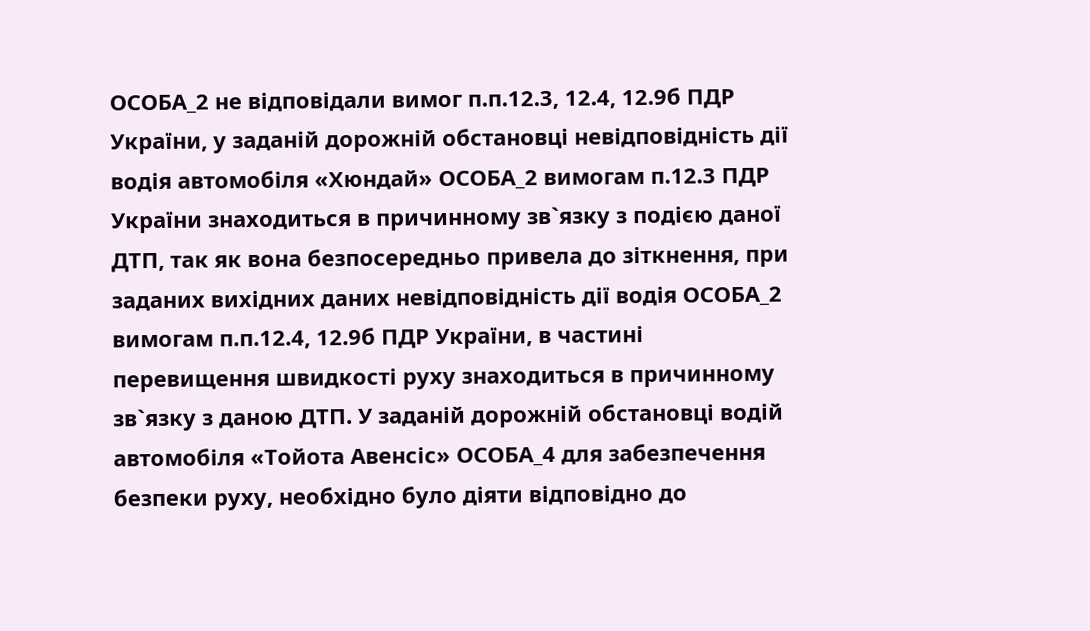ОСОБА_2 не відповідали вимог п.п.12.3, 12.4, 12.9б ПДР України, у заданій дорожній обстановці невідповідність дії водія автомобіля «Хюндай» ОСОБА_2 вимогам п.12.3 ПДР України знаходиться в причинному зв`язку з подією даної ДТП, так як вона безпосередньо привела до зіткнення, при заданих вихідних даних невідповідність дії водія ОСОБА_2 вимогам п.п.12.4, 12.9б ПДР України, в частині перевищення швидкості руху знаходиться в причинному зв`язку з даною ДТП. У заданій дорожній обстановці водій автомобіля «Тойота Авенсіс» ОСОБА_4 для забезпечення безпеки руху, необхідно було діяти відповідно до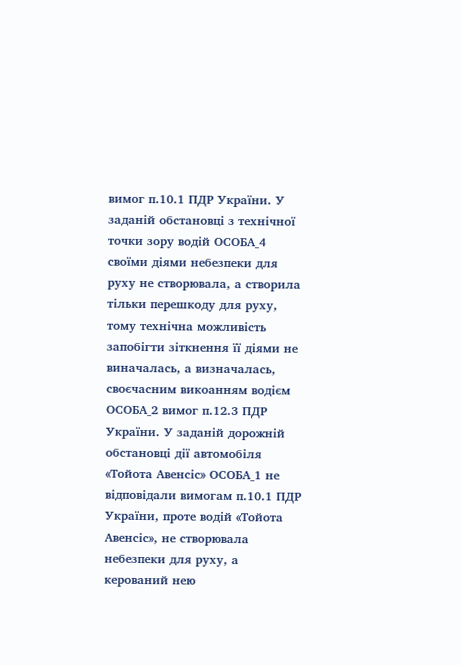вимог п.10.1 ПДР України. У заданій обстановці з технічної точки зору водій ОСОБА_4 своїми діями небезпеки для руху не створювала, а створила тільки перешкоду для руху, тому технічна можливість запобігти зіткнення її діями не виначалась, а визначалась, своєчасним викоанням водієм ОСОБА_2 вимог п.12.3 ПДР України. У заданій дорожній обстановці дії автомобіля «Тойота Авенсіс» ОСОБА_1 не відповідали вимогам п.10.1 ПДР України, проте водій «Тойота Авенсіс», не створювала небезпеки для руху, а керований нею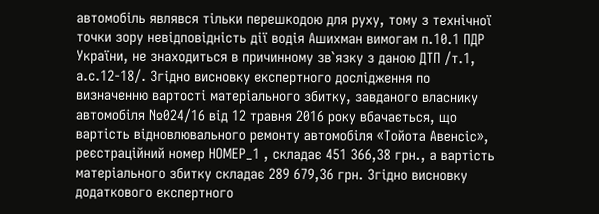автомобіль являвся тільки перешкодою для руху, тому з технічної точки зору невідповідність дії водія Ашихман вимогам п.10.1 ПДР України, не знаходиться в причинному зв`язку з даною ДТП /т.1, а.с.12-18/. Згідно висновку експертного дослідження по визначенню вартості матеріального збитку, завданого власнику автомобіля №024/16 від 12 травня 2016 року вбачається, що вартість відновлювального ремонту автомобіля «Тойота Авенсіс», реєстраційний номер НОМЕР_1 , складає 451 366,38 грн., а вартість матеріального збитку складає 289 679,36 грн. Згідно висновку додаткового експертного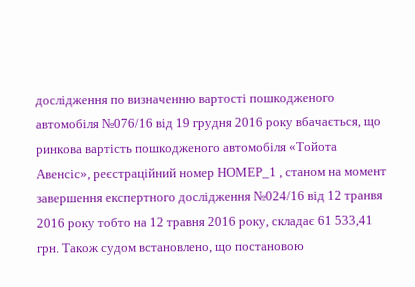дослідження по визначенню вартості пошкодженого автомобіля №076/16 від 19 грудня 2016 року вбачається, що ринкова вартість пошкодженого автомобіля «Тойота Авенсіс», реєстраційний номер НОМЕР_1 , станом на момент завершення експертного дослідження №024/16 від 12 транвя 2016 року тобто на 12 травня 2016 року, складає 61 533,41 грн. Також судом встановлено, що постановою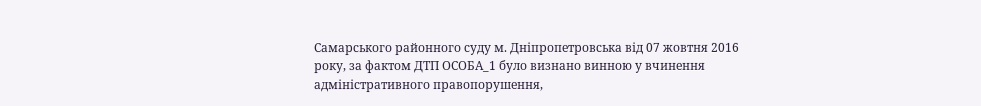Самарського районного суду м. Дніпропетровська від 07 жовтня 2016 року, за фактом ДТП ОСОБА_1 було визнано винною у вчинення адміністративного правопорушення,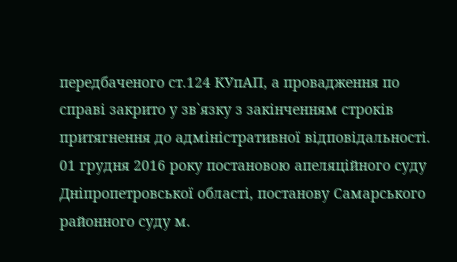передбаченого ст.124 КУпАП, а провадження по справі закрито у зв`язку з закінченням строків притягнення до адміністративної відповідальності. 01 грудня 2016 року постановою апеляційного суду Дніпропетровської області, постанову Самарського районного суду м.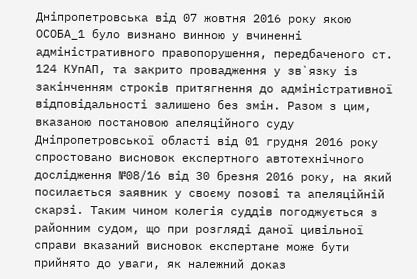Дніпропетровська від 07 жовтня 2016 року якою ОСОБА_1 було визнано винною у вчиненні адміністративного правопорушення, передбаченого ст. 124 КУпАП, та закрито провадження у зв`язку із закінченням строків притягнення до адміністративної відповідальності залишено без змін. Разом з цим, вказаною постановою апеляційного суду Дніпропетровської області від 01 грудня 2016 року спростовано висновок експертного автотехнічного дослідження №08/16 від 30 брезня 2016 року, на який посилається заявник у своєму позові та апеляційній скарзі. Таким чином колегія суддів погоджується з районним судом, що при розгляді даної цивільної справи вказаний висновок експертане може бути прийнято до уваги, як належний доказ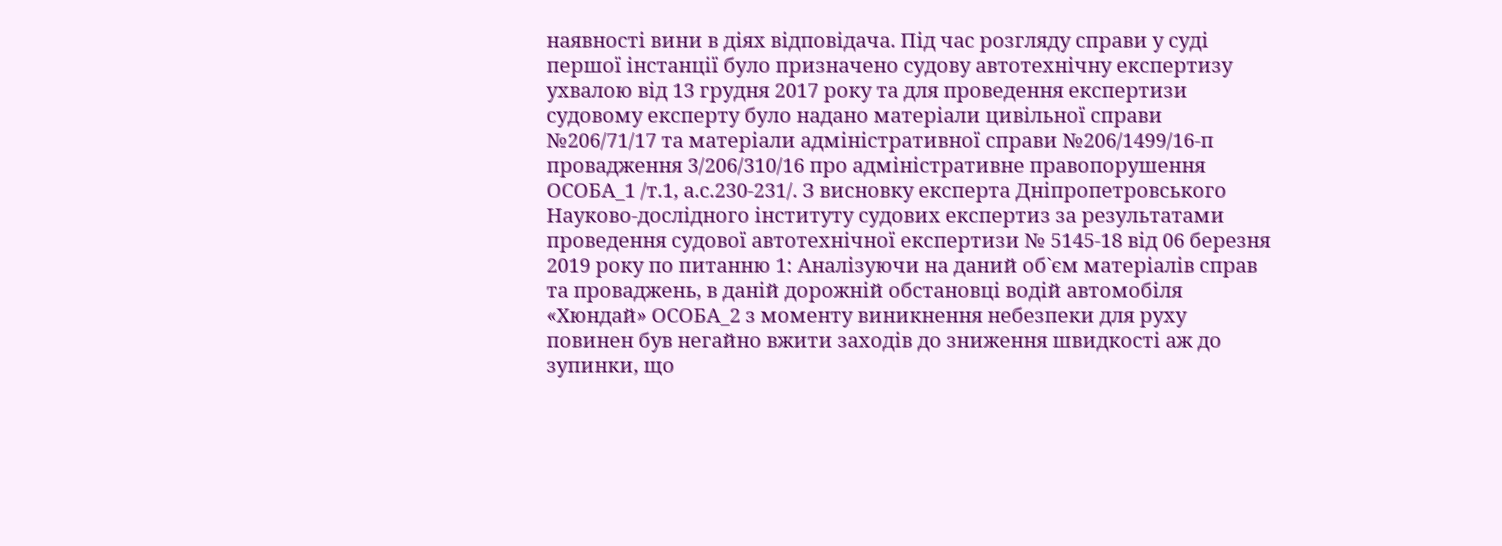наявності вини в діях відповідача. Під час розгляду справи у суді першої інстанції було призначено судову автотехнічну експертизу ухвалою від 13 грудня 2017 року та для проведення експертизи судовому експерту було надано матеріали цивільної справи №206/71/17 та матеріали адміністративної справи №206/1499/16-п провадження 3/206/310/16 про адміністративне правопорушення ОСОБА_1 /т.1, а.с.230-231/. З висновку експерта Дніпропетровського Науково-дослідного інституту судових експертиз за результатами проведення судової автотехнічної експертизи № 5145-18 від 06 березня 2019 року по питанню 1: Аналізуючи на даний об`єм матеріалів справ та проваджень, в даній дорожній обстановці водій автомобіля «Хюндай» ОСОБА_2 з моменту виникнення небезпеки для руху повинен був негайно вжити заходів до зниження швидкості аж до зупинки, що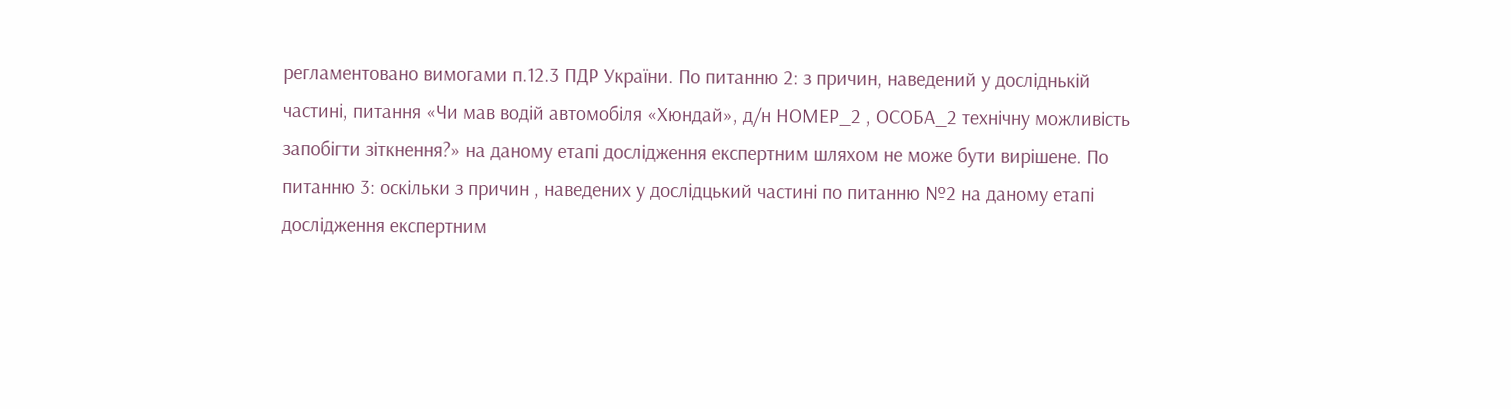регламентовано вимогами п.12.3 ПДР України. По питанню 2: з причин, наведений у досліднькій частині, питання «Чи мав водій автомобіля «Хюндай», д/н НОМЕР_2 , ОСОБА_2 технічну можливість запобігти зіткнення?» на даному етапі дослідження експертним шляхом не може бути вирішене. По питанню 3: оскільки з причин , наведених у дослідцький частині по питанню №2 на даному етапі дослідження експертним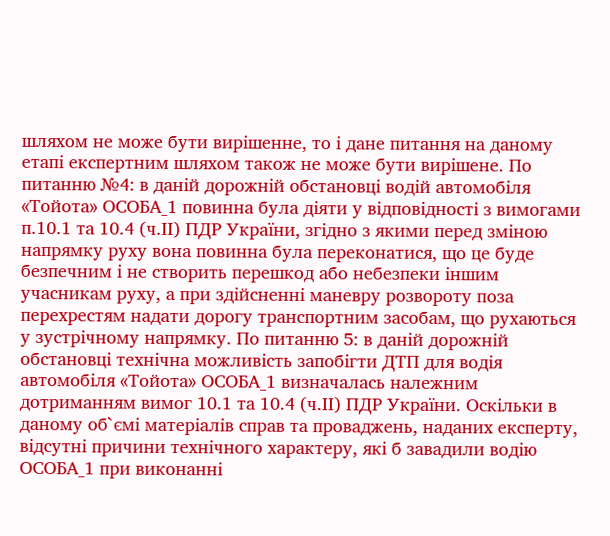шляхом не може бути вирішенне, то і дане питання на даному етапі експертним шляхом також не може бути вирішене. По питанню №4: в даній дорожній обстановці водій автомобіля «Тойота» ОСОБА_1 повинна була діяти у відповідності з вимогами п.10.1 та 10.4 (ч.ІІ) ПДР України, згідно з якими перед зміною напрямку руху вона повинна була переконатися, що це буде безпечним і не створить перешкод або небезпеки іншим учасникам руху, а при здійсненні маневру розвороту поза перехрестям надати дорогу транспортним засобам, що рухаються у зустрічному напрямку. По питанню 5: в даній дорожній обстановці технічна можливість запобігти ДТП для водія автомобіля «Тойота» ОСОБА_1 визначалась належним дотриманням вимог 10.1 та 10.4 (ч.ІІ) ПДР України. Оскільки в даному об`ємі матеріалів справ та проваджень, наданих експерту, відсутні причини технічного характеру, які б завадили водію ОСОБА_1 при виконанні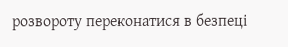розвороту переконатися в безпеці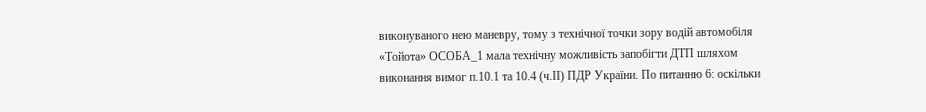виконуваного нею маневру, тому з технічної точки зору водій автомобіля «Тойота» ОСОБА_1 мала технічну можливість запобігти ДТП шляхом виконання вимог п.10.1 та 10.4 (ч.ІІ) ПДР України. По питанню 6: оскільки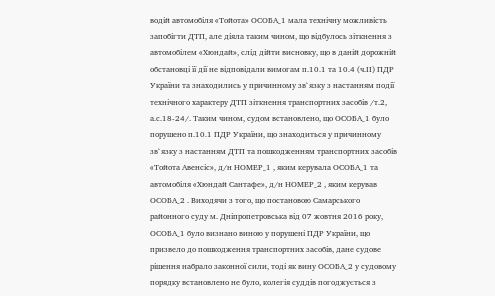водій автомобіля «Тойота» ОСОБА_1 мала технічну можливість запобігти ДТП, але діяла таким чином, що відбулось зіткнення з автомобілем «Хюндай», слід дійти висновку, що в даній дорожній обстановці її дії не відповідали вимогам п.10.1 та 10.4 (ч.ІІ) ПДР України та знаходились у причинному зв`язку з настанням події технічного характеру ДТП зіткнення транспортних засобів /т.2, а.с.18-24/. Таким чином, судом встановлено, що ОСОБА_1 було порушено п.10.1 ПДР України, що знаходиться у причинному зв`язку з настанням ДТП та пошкодженням транспортних засобів «Тойота Авенсіс», д/н НОМЕР_1 , яким керувала ОСОБА_1 та автомобіля «Хюндай Сантафе», д/н НОМЕР_2 , яким керував ОСОБА_2 . Виходячи з того, що постановою Самарського районного суду м. Дніпропетровська від 07 жовтня 2016 року, ОСОБА_1 було визнано виною у порушені ПДР України, що призвело до пошкодження транспортних засобів, дане судове рішення набрало законної сили, тоді як вину ОСОБА_2 у судовому порядку встановлено не було, колегія суддів погоджується з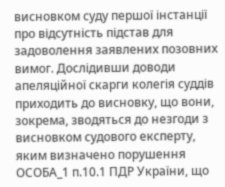висновком суду першої інстанції про відсутність підстав для задоволення заявлених позовних вимог. Дослідивши доводи апеляційної скарги колегія суддів приходить до висновку, що вони, зокрема, зводяться до незгоди з висновком судового експерту, яким визначено порушення ОСОБА_1 п.10.1 ПДР України, що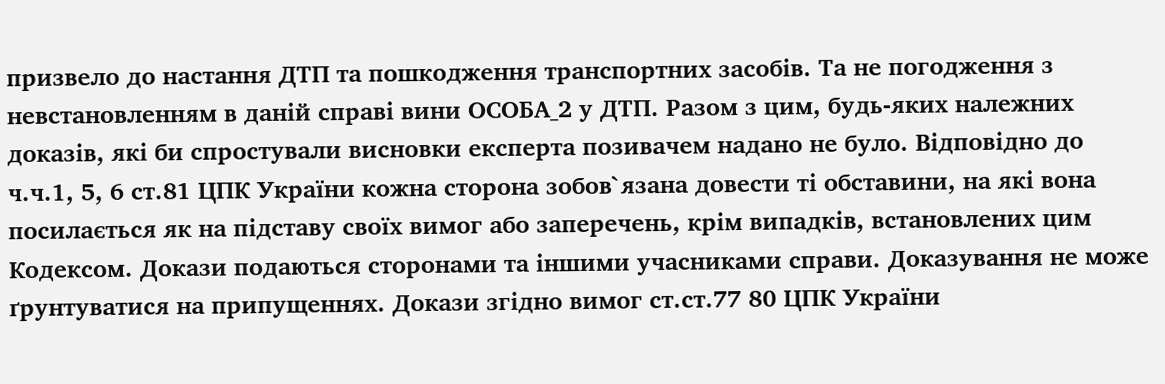призвело до настання ДТП та пошкодження транспортних засобів. Та не погодження з невстановленням в даній справі вини ОСОБА_2 у ДТП. Разом з цим, будь-яких належних доказів, які би спростували висновки експерта позивачем надано не було. Відповідно до ч.ч.1, 5, 6 ст.81 ЦПК України кожна сторона зобов`язана довести ті обставини, на які вона посилається як на підставу своїх вимог або заперечень, крім випадків, встановлених цим Кодексом. Докази подаються сторонами та іншими учасниками справи. Доказування не може ґрунтуватися на припущеннях. Докази згідно вимог ст.ст.77 80 ЦПК України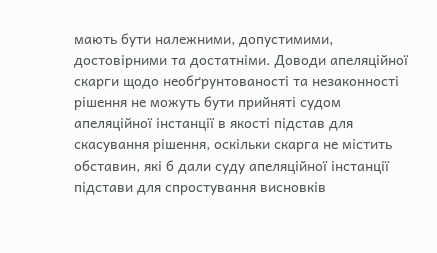мають бути належними, допустимими, достовірними та достатніми. Доводи апеляційної скарги щодо необґрунтованості та незаконності рішення не можуть бути прийняті судом апеляційної інстанції в якості підстав для скасування рішення, оскільки скарга не містить обставин, які б дали суду апеляційної інстанції підстави для спростування висновків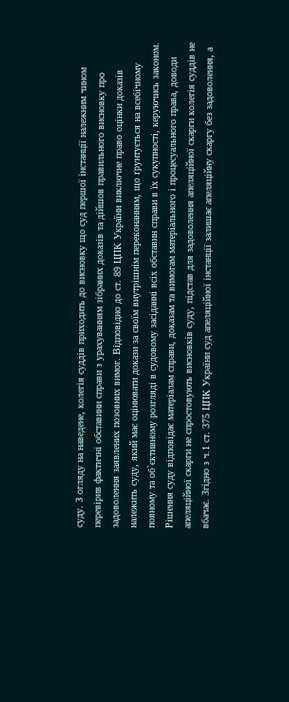суду. З огляду на наведене, колегія суддів приходить до висновку що суд першої інстанції належним чином перевірив фактичні обставини справи з урахуванням зібраних доказів та дійшов правильного висновку про задоволення заявлених позовних вимог. Відповідно до ст. 89 ЦПК України виключне право оцінки доказів належить суду, який має оцінювати докази за своїм внутрішнім переконанням, що ґрунтується на всебічному повному та об`єктивному розгляді в судовому засіданні всіх обставин справи в їх сукупності, керуючись законом. Рішення суду відповідає матеріалам справи, доказам та вимогам матеріального і процесуального права, доводи апеляційної скарги не спростовують висновків суду, підстав для задоволення апеляційної скарги колегія суддів не вбачає. Згідно з ч.1 ст. 375 ЦПК України суд апеляційної інстанції залишає апеляційну скаргу без задоволення, а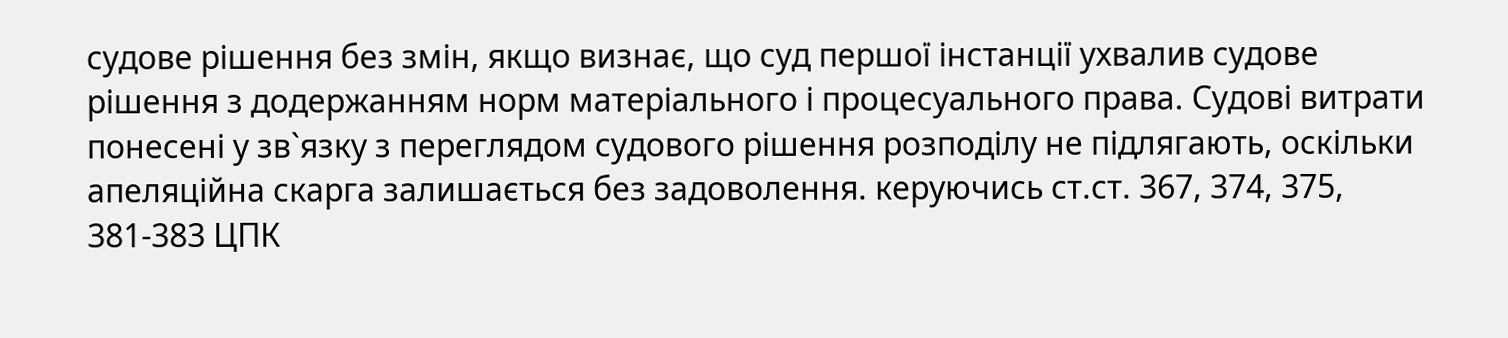судове рішення без змін, якщо визнає, що суд першої інстанції ухвалив судове рішення з додержанням норм матеріального і процесуального права. Судові витрати понесені у зв`язку з переглядом судового рішення розподілу не підлягають, оскільки апеляційна скарга залишається без задоволення. керуючись ст.ст. 367, 374, 375, 381-383 ЦПК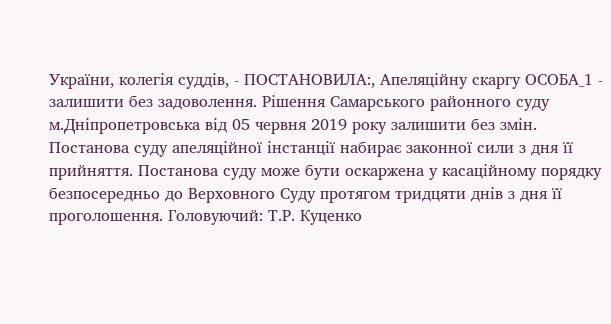України, колегія суддів, - ПОСТАНОВИЛА:, Апеляційну скаргу ОСОБА_1 - залишити без задоволення. Рішення Самарського районного суду м.Дніпропетровська від 05 червня 2019 року залишити без змін. Постанова суду апеляційної інстанції набирає законної сили з дня її прийняття. Постанова суду може бути оскаржена у касаційному порядку безпосередньо до Верховного Суду протягом тридцяти днів з дня її проголошення. Головуючий: Т.Р. Куценко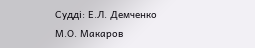Судді: Е.Л. Демченко М.О. Макаров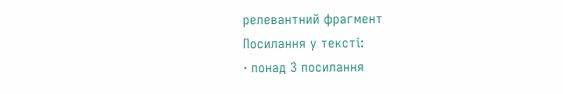релевантний фрагмент
Посилання у тексті:
· понад 3 посилання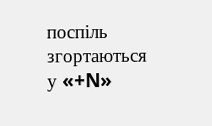поспіль згортаються у «+N»